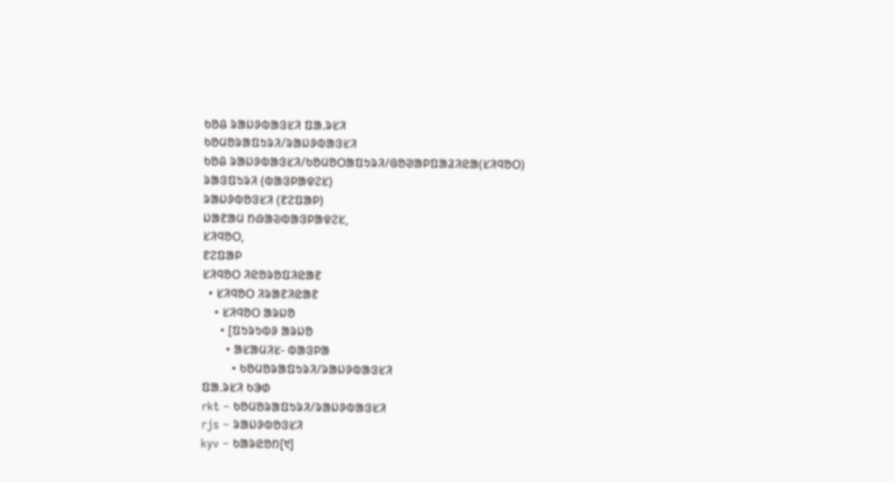ᱠᱚᱪ ᱨᱟᱡᱽᱵᱟᱝᱥᱤ ᱯᱟᱹᱨᱥᱤ
ᱠᱚᱢᱚᱨᱟᱯᱩᱨᱤ/ᱨᱟᱡᱽᱵᱟᱝᱥᱤ
ᱠᱚᱪ ᱨᱟᱡᱽᱵᱟᱝᱥᱤ/ᱠᱚᱢᱚᱛᱟᱯᱩᱨᱤ/ᱜᱚᱣᱟᱞᱯᱟᱲᱤᱭᱟ(ᱥᱤᱧᱚᱛ)
ᱨᱟᱝᱯᱩᱨᱤ (ᱵᱟᱝᱞᱟᱫᱮᱥ)
ᱨᱟᱡᱽᱵᱚᱝᱥᱤ (ᱱᱮᱯᱟᱞ)
ᱡᱟᱱᱟᱢ ᱴᱷᱟᱶᱵᱟᱝᱞᱟᱫᱮᱥ,
ᱥᱤᱧᱚᱛ,
ᱱᱮᱯᱟᱞ
ᱥᱤᱧᱚᱛ ᱤᱭᱚᱨᱚᱯᱤᱭᱟᱱ
  • ᱥᱤᱧᱚᱛ ᱤᱨᱟᱱᱤᱭᱟᱱ
    • ᱥᱤᱧᱚᱛ ᱟᱨᱡᱚ
      • [ᱯᱩᱨᱩᱵᱽ ᱟᱨᱡᱚ
        • ᱟᱥᱟᱢᱤᱥ- ᱵᱟᱝᱞᱟ
          • ᱠᱚᱢᱚᱨᱟᱯᱩᱨᱤ/ᱨᱟᱡᱽᱵᱟᱝᱥᱤ
ᱯᱟᱹᱨᱥᱤ ᱠᱳᱰ
rkt – ᱠᱚᱢᱚᱨᱟᱯᱩᱨᱤ/ᱨᱟᱡᱽᱵᱟᱝᱥᱤ
rjs – ᱨᱟᱡᱽᱵᱚᱝᱥᱤ
kyv – ᱠᱟᱨᱭᱚᱴ[᱑]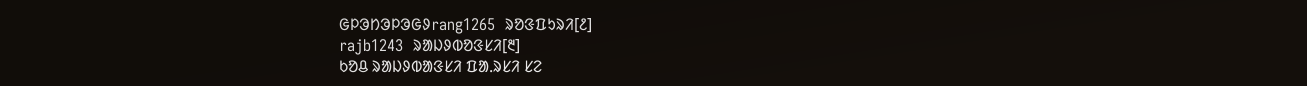ᱜᱞᱳᱴᱳᱞᱳᱜᱽrang1265  ᱨᱚᱝᱯᱩᱨᱤ[᱒]
rajb1243  ᱨᱟᱡᱽᱵᱚᱝᱥᱤ[᱓]
ᱠᱚᱪ ᱨᱟᱡᱽᱵᱟᱝᱥᱤ ᱯᱟᱹᱨᱥᱤ ᱥᱮ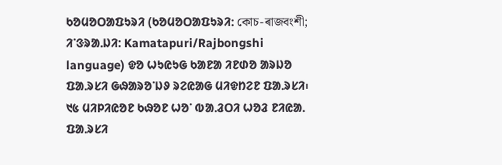ᱠᱚᱢᱚᱛᱟᱯᱩᱨᱤ (ᱠᱚᱢᱚᱛᱟᱯᱩᱨᱤᱺ কোচ-ৰাজবংশী; ᱤᱸᱝᱨᱟᱹᱡᱤ: Kamatapuri/Rajbongshi language) ᱫᱚ ᱦᱩᱭᱩᱜ ᱠᱟᱱᱟ ᱤᱱᱰᱚ ᱟᱨᱡᱚ ᱯᱟᱹᱨᱥᱤ ᱜᱷᱟᱨᱚᱸᱡᱽ ᱨᱮᱭᱟᱜ ᱢᱤᱫᱴᱮᱱ ᱯᱟᱹᱨᱥᱤ᱾ ᱑᱕ ᱢᱤᱞᱤᱭᱚᱱ ᱠᱷᱚᱱ ᱦᱚᱸ ᱵᱟᱹᱲᱛᱤ ᱦᱚᱲ ᱱᱤᱭᱟᱹ ᱯᱟᱹᱨᱥᱤ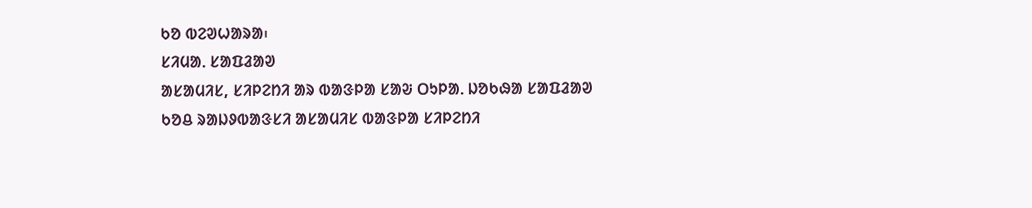ᱠᱚ ᱵᱮᱣᱦᱟᱨᱟ᱾
ᱥᱤᱢᱟᱹ ᱥᱟᱯᱲᱟᱣ
ᱟᱥᱟᱢᱤᱥ, ᱥᱤᱞᱮᱴᱤ ᱟᱨ ᱵᱟᱝᱞᱟ ᱥᱟᱶ ᱛᱩᱞᱟᱹ ᱡᱚᱠᱷᱟ ᱥᱟᱯᱲᱟᱣ
ᱠᱚᱪ ᱨᱟᱡᱽᱵᱟᱝᱥᱤ ᱟᱥᱟᱢᱤᱥ ᱵᱟᱝᱞᱟ ᱥᱤᱞᱮᱴᱤ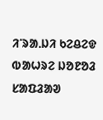ᱤᱸᱨᱟᱹᱡᱤ ᱠᱮᱪᱮᱫ
ᱵᱟᱦᱨᱮ ᱡᱚᱱᱚᱲ ᱥᱟᱯᱲᱟᱣ